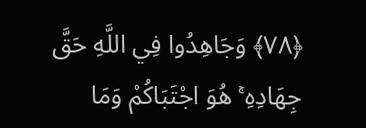﴿٧٨﴾ وَجَاهِدُوا فِي اللَّهِ حَقَّ جِهَادِهِ ۚ هُوَ اجْتَبَاكُمْ وَمَا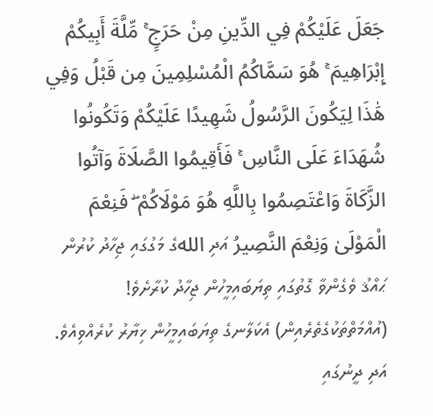جَعَلَ عَلَيْكُمْ فِي الدِّينِ مِنْ حَرَجٍ ۚ مِّلَّةَ أَبِيكُمْ إِبْرَاهِيمَ ۚ هُوَ سَمَّاكُمُ الْمُسْلِمِينَ مِن قَبْلُ وَفِي هَٰذَا لِيَكُونَ الرَّسُولُ شَهِيدًا عَلَيْكُمْ وَتَكُونُوا شُهَدَاءَ عَلَى النَّاسِ ۚ فَأَقِيمُوا الصَّلَاةَ وَآتُوا الزَّكَاةَ وَاعْتَصِمُوا بِاللَّهِ هُوَ مَوْلَاكُمْ ۖ فَنِعْمَ الْمَوْلَىٰ وَنِعْمَ النَّصِيرُ އަދި اللهގެ މަގުގައި ޖިހާދު ކުރުން ޙައްޤު ވެގެންވާ ގޮތުގައި ތިޔަބައިމީހުން ޖިހާދު ކުރާށެވެ! (އުއްމަތްތަކުގެތެރެއިން) އެކަލާނގެ ތިޔަބައިމީހުން ޚިޔާރު ކުރެއްވިއެވެ. އަދި ދީނުގައި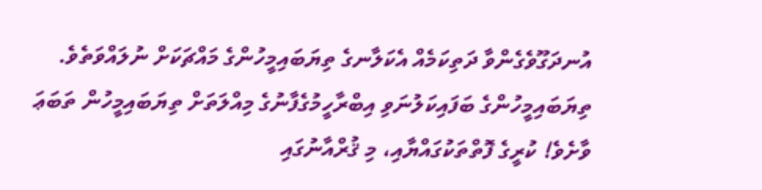އުނދަގޫވެގެންވާ ދަތިކަމެއް އެކަލާނގެ ތިޔަބައިމީހުންގެ މައްޗަކަށް ނުލައްވަތެވެ. ތިޔަބައިމީހުންގެ ބަފައިކަލުނަވި އިބްރާހީމުގެފާނުގެ މިއްލަތަށް ތިޔަބައިމީހުން ތަބަޢަ ވާށެވެ! ކުރީގެ ފޮތްތަކުގައްޔާއި، މި ޤުރްއާނުގައި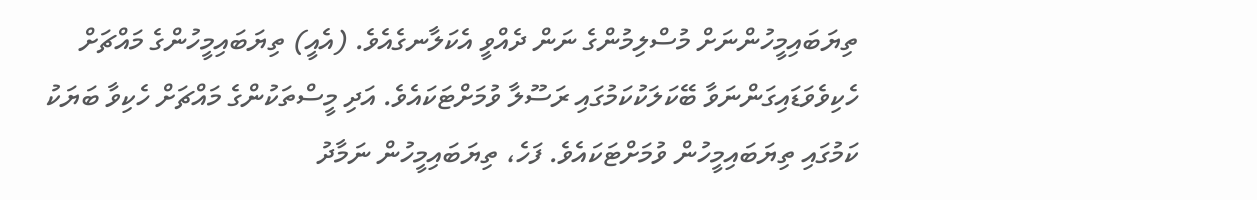ތިޔަބައިމީހުންނަށް މުސްލިމުންގެ ނަން ދެއްވީ އެކަލާނގެއެވެ. (އެއީ) ތިޔަބައިމީހުންގެ މައްޗަށް ހެކިވެވަޑައިގަންނަވާ ބޭކަލަކުކަމުގައި ރަސޫލާ ވުމަށްޓަކައެވެ. އަދި މީސްތަކުންގެ މައްޗަށް ހެކިވާ ބަޔަކު ކަމުގައި ތިޔަބައިމީހުން ވުމަށްޓަކައެވެ. ފަހެ، ތިޔަބައިމީހުން ނަމާދު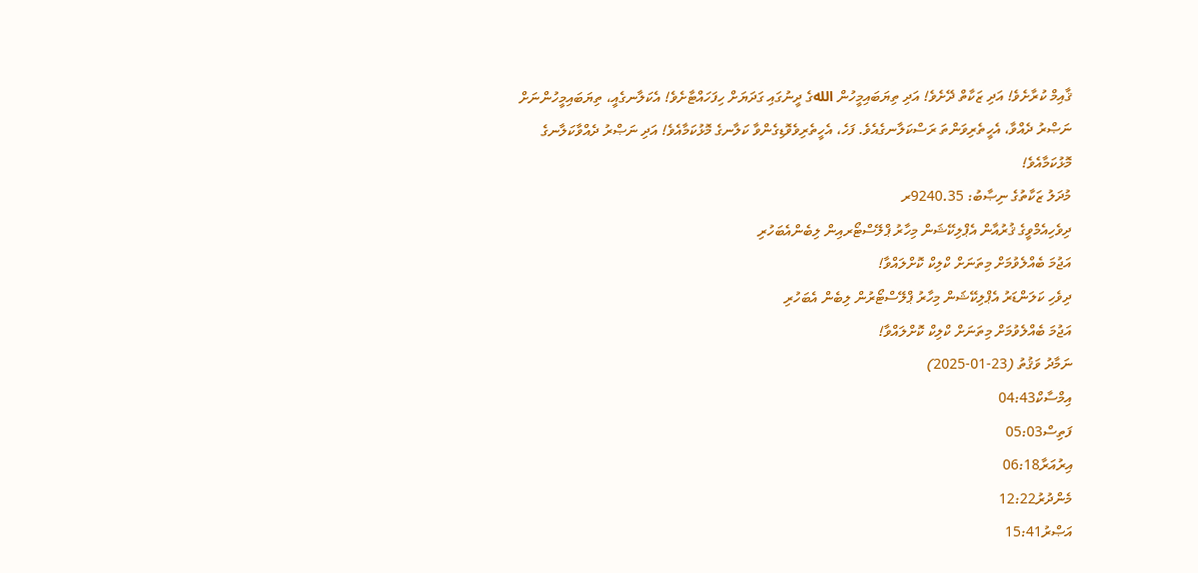ޤާއިމް ކުރާށެވެ! އަދި ޒަކާތް ދޭށެވެ! އަދި ތިޔަބައިމީހުން اللهގެ ދީނުގައި ގަދަޔަށް ހިފަހައްޓާށެވެ! އެކަލާނގެއީ، ތިޔަބައިމީހުންނަށް ނަޞްރު ދެއްވާ، އެހީތެރިވަންތަ ރަސްކަލާނގެއެވެ. ފަހެ، އެހީތެރިވެވޮޑިގެންވާ ކަލާނގެ މޮޅުކަމާއެވެ! އަދި ނަޞްރު ދެއްވާކަލާނގެ މޮޅުކަމާއެވެ!
މުދަލު ޒަކާތުގެ ނިޞާބު: 9240.35ރ
ދިވެހިއެމްވީގެ ޤުރުއާން އެޕްލިކޭޝަން މިހާރު ޕްލޭސްޓޯރއިން ލިބެންއެބަހުރި
އަޖުމަ ބެއްލެވުމަށް މިތަނަށް ކްލިކް ކޮށްލައްވާ!
ދިވެހި ކަލަންޑަރު އެޕްލިކޭޝަން މިހާރު ޕްލޭސްޓޯރުން ލިބެން އެބަހުރި
އަޖުމަ ބެއްލެވުމަށް މިތަނަށް ކްލިކް ކޮށްލައްވާ!
ނަމާދު ވަޤުތު (23-01-2025)
އިމްސާކް04:43
ފަތިސް05:03
އިރުއަރާ06:18
މެންދުރު12:22
އަޞްރު15:41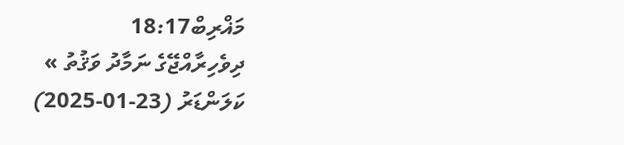މަޣްރިބް18:17
ދިވެހިރާއްޖޭގެ ނަމާދު ވަޤުތު »
ކަލަންޑަރު (23-01-2025)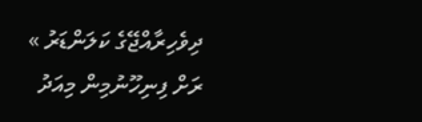ދިވެހިރާއްޖޭގެ ކަލަންޑަރު »
ރަށް ފިނިހޫނުމިން މިއަދު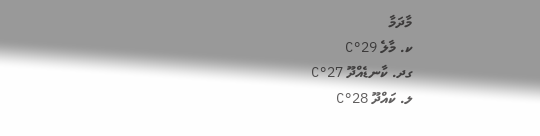މާދަމާ
ކ. މާލެ 29°C
ގދ. ކާނޑެއްދޫ 27°C
ލ. ކައްދޫ 28°C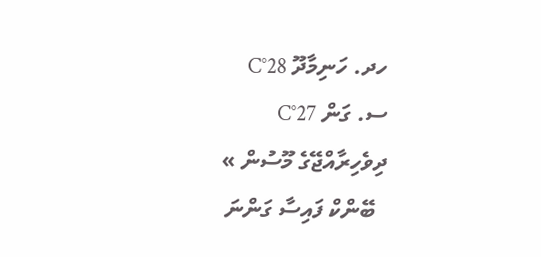ހދ. ހަނިމާދޫ 28°C
ސ. ގަން 27°C
ދިވެހިރާއްޖޭގެ މޫސުން »
  ބޭންކް ފައިސާ ގަންނަ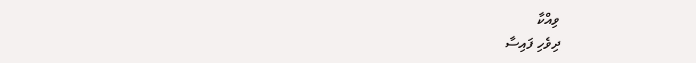ވިއްކާ
ދިވެހި ފައިސާ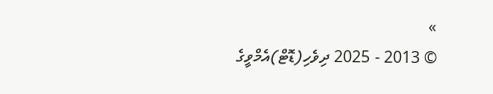»
© 2013 - 2025 ދިވެހި(ޑޮޓް)އެމްވީގެ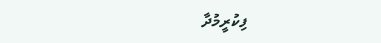ފިކުރީމުދާ